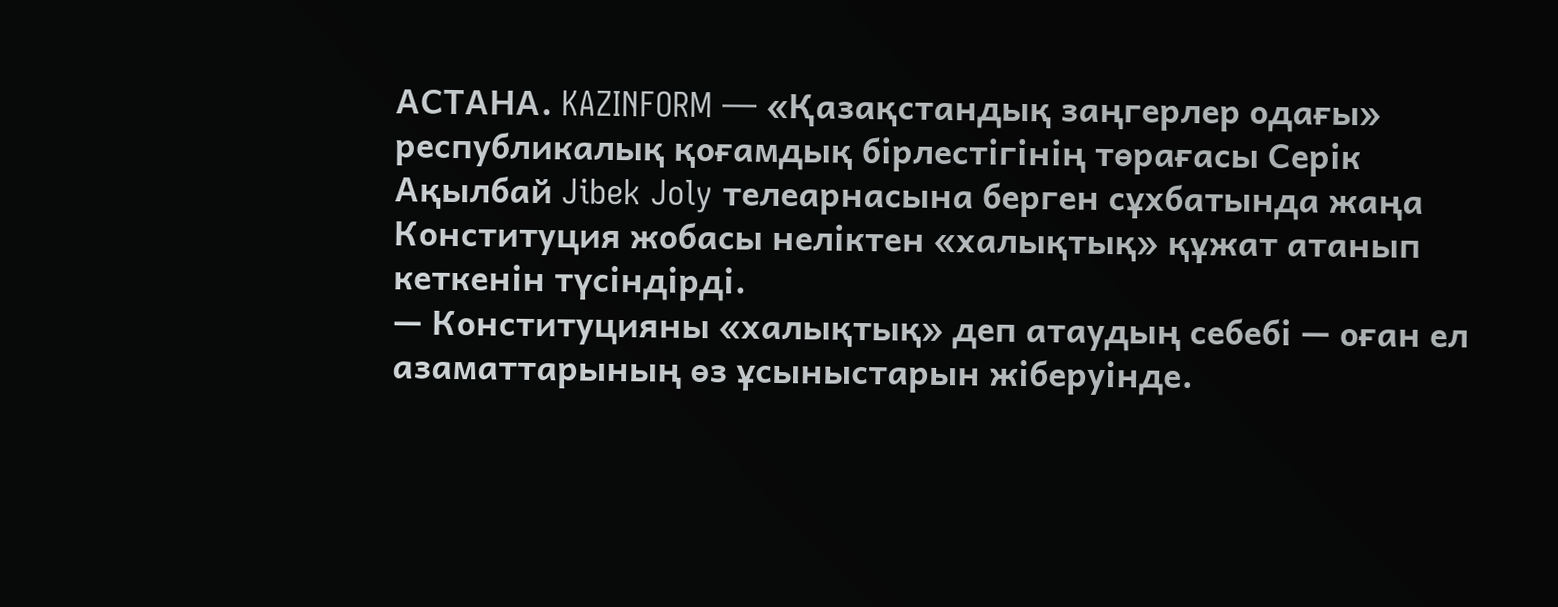АСТАНА. KAZINFORM — «Қазақстандық заңгерлер одағы» республикалық қоғамдық бірлестігінің төрағасы Серік Ақылбай Jibek Joly телеарнасына берген сұхбатында жаңа Конституция жобасы неліктен «халықтық» құжат атанып кеткенін түсіндірді.
— Конституцияны «халықтық» деп атаудың себебі — оған ел азаматтарының өз ұсыныстарын жіберуінде.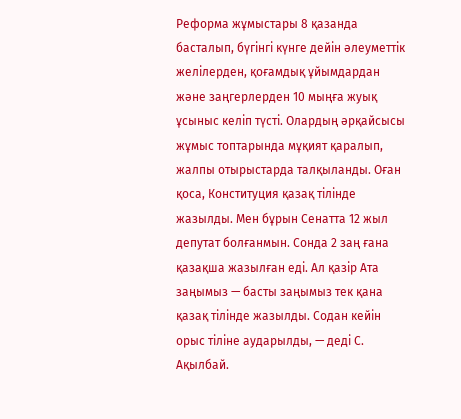Реформа жұмыстары 8 қазанда басталып, бүгінгі күнге дейін әлеуметтік желілерден, қоғамдық ұйымдардан және заңгерлерден 10 мыңға жуық ұсыныс келіп түсті. Олардың әрқайсысы жұмыс топтарында мұқият қаралып, жалпы отырыстарда талқыланды. Оған қоса, Конституция қазақ тілінде жазылды. Мен бұрын Сенатта 12 жыл депутат болғанмын. Сонда 2 заң ғана қазақша жазылған еді. Ал қазір Ата заңымыз — басты заңымыз тек қана қазақ тілінде жазылды. Содан кейін орыс тіліне аударылды, — деді С. Ақылбай.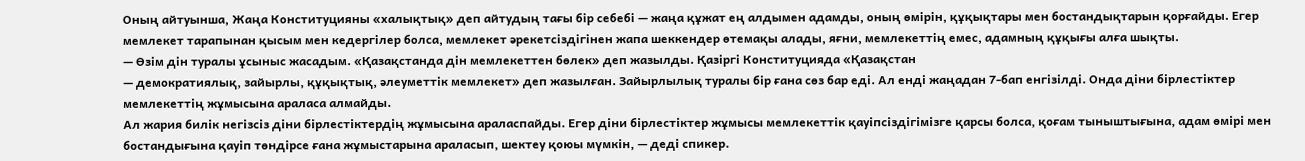Оның айтуынша, Жаңа Конституцияны «халықтық» деп айтудың тағы бір себебі — жаңа құжат ең алдымен адамды, оның өмірін, құқықтары мен бостандықтарын қорғайды. Егер мемлекет тарапынан қысым мен кедергілер болса, мемлекет әрекетсіздігінен жапа шеккендер өтемақы алады, яғни, мемлекеттің емес, адамның құқығы алға шықты.
— Өзім дін туралы ұсыныс жасадым. «Қазақстанда дін мемлекеттен бөлек» деп жазылды. Қазіргі Конституцияда «Қазақстан
— демократиялық, зайырлы, құқықтық, әлеуметтік мемлекет» деп жазылған. Зайырлылық туралы бір ғана сөз бар еді. Ал енді жаңадан 7-бап енгізілді. Онда діни бірлестіктер мемлекеттің жұмысына араласа алмайды.
Ал жария билік негізсіз діни бірлестіктердің жұмысына араласпайды. Егер діни бірлестіктер жұмысы мемлекеттік қауіпсіздігімізге қарсы болса, қоғам тыныштығына, адам өмірі мен бостандығына қауіп төндірсе ғана жұмыстарына араласып, шектеу қоюы мүмкін, — деді спикер.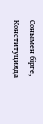Сонымен бірге, Конституцияда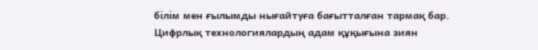білім мен ғылымды нығайтуға бағытталған тармақ бар. Цифрлық технологиялардың адам құқығына зиян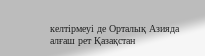келтірмеуі де Орталық Азияда алғаш рет Қазақстан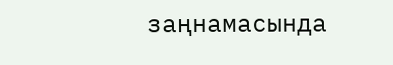заңнамасында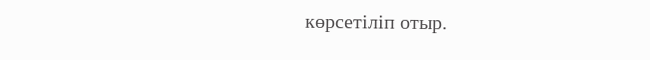көрсетіліп отыр.